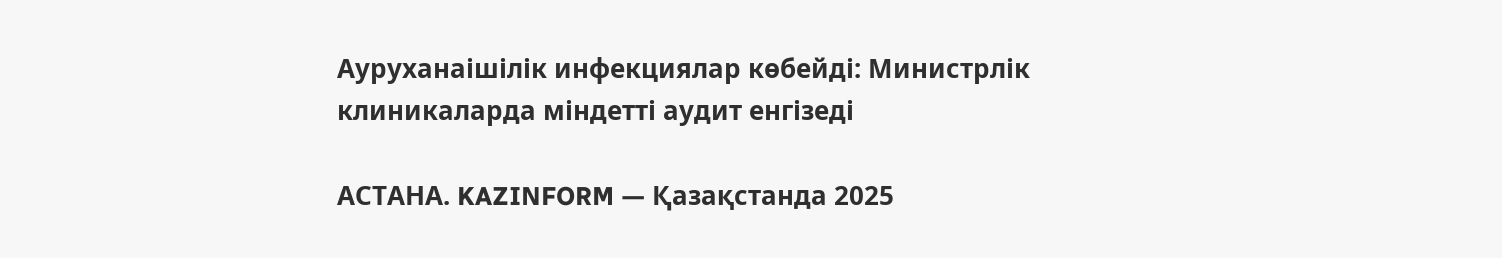Ауруханаішілік инфекциялар көбейді: Министрлік клиникаларда міндетті аудит енгізеді

АСТАНА. KAZINFORM — Қазақстанда 2025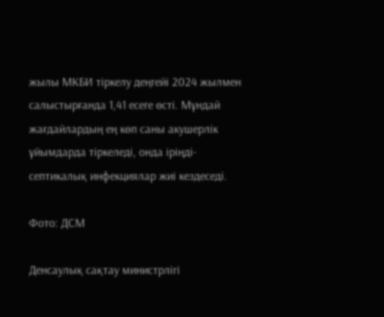жылы МКБИ тіркелу деңгейі 2024 жылмен салыстырғанда 1,41 есеге өсті. Мұндай жағдайлардың ең көп саны акушерлік ұйымдарда тіркеледі, онда іріңді-септикалық инфекциялар жиі кездеседі.

Фото: ДСМ

Денсаулық сақтау министрлігі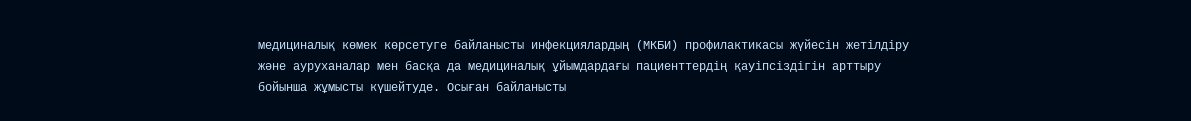медициналық көмек көрсетуге байланысты инфекциялардың (МКБИ) профилактикасы жүйесін жетілдіру және ауруханалар мен басқа да медициналық ұйымдардағы пациенттердің қауіпсіздігін арттыру бойынша жұмысты күшейтуде. Осыған байланысты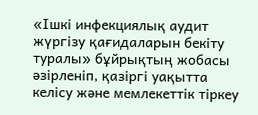«Ішкі инфекциялық аудит жүргізу қағидаларын бекіту туралы» бұйрықтың жобасы әзірленіп, қазіргі уақытта келісу және мемлекеттік тіркеу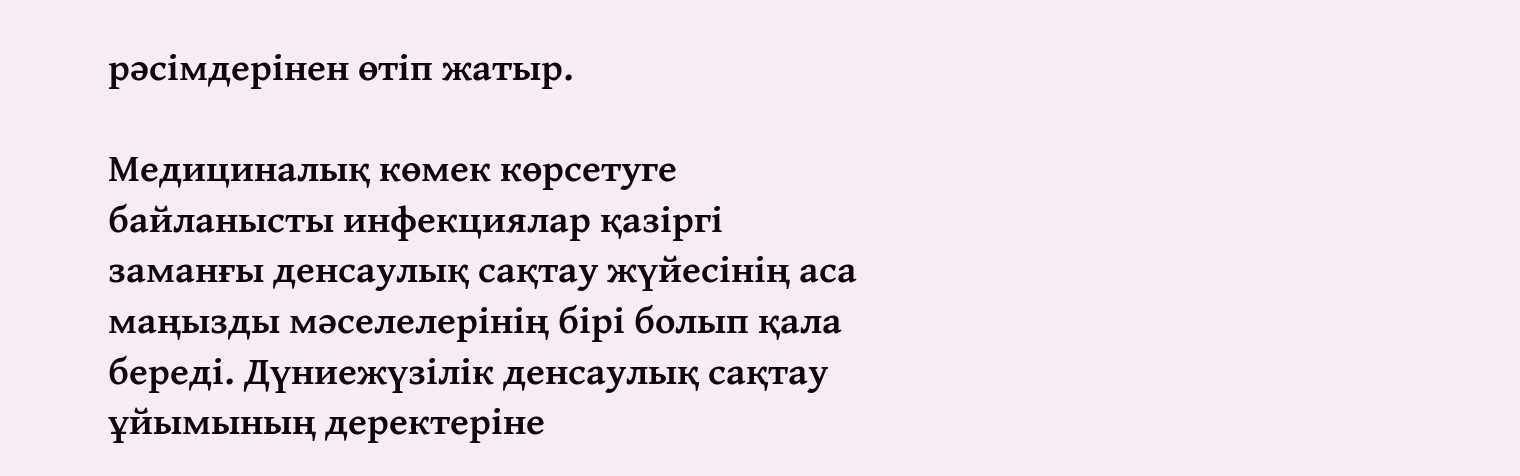рәсімдерінен өтіп жатыр.

Медициналық көмек көрсетуге байланысты инфекциялар қазіргі заманғы денсаулық сақтау жүйесінің аса маңызды мәселелерінің бірі болып қала береді. Дүниежүзілік денсаулық сақтау ұйымының деректеріне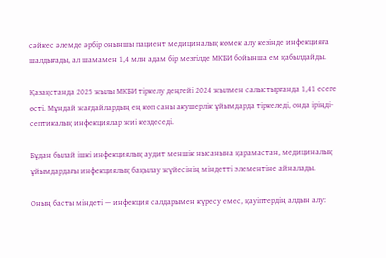сәйкес әлемде әрбір оныншы пациент медициналық көмек алу кезінде инфекцияға шалдығады, ал шамамен 1,4 млн адам бір мезгілде МКБИ бойынша ем қабылдайды.

Қазақстанда 2025 жылы МКБИ тіркелу деңгейі 2024 жылмен салыстырғанда 1,41 есеге өсті. Мұндай жағдайлардың ең көп саны акушерлік ұйымдарда тіркеледі, онда іріңді-септикалық инфекциялар жиі кездеседі.

Бұдан былай ішкі инфекциялық аудит меншік нысанына қарамастан, медициналық ұйымдардағы инфекциялық бақылау жүйесінің міндетті элементіне айналады.

Оның басты міндеті — инфекция салдарымен күресу емес, қауіптердің алдын алу: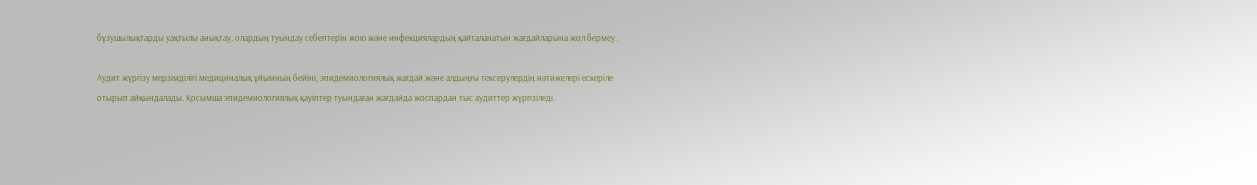бұзушылықтарды уақтылы анықтау, олардың туындау себептерін жою және инфекциялардың қайталанатын жағдайларына жол бермеу.

Аудит жүргізу мерзімділігі медициналық ұйымның бейіні, эпидемиологиялық жағдай және алдыңғы тексерулердің нәтижелері ескеріле отырып айқындалады. Қосымша эпидемиологиялық қауіптер туындаған жағдайда жоспардан тыс аудиттер жүргізіледі.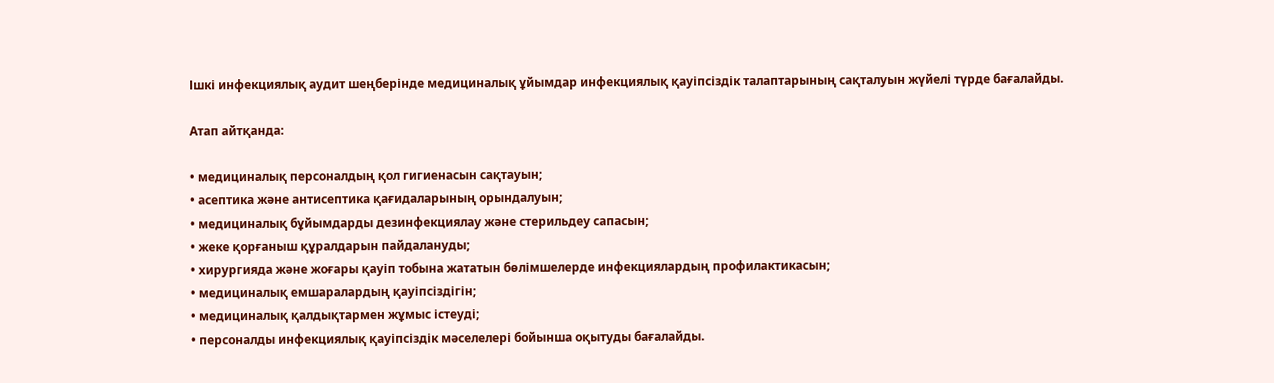Ішкі инфекциялық аудит шеңберінде медициналық ұйымдар инфекциялық қауіпсіздік талаптарының сақталуын жүйелі түрде бағалайды.

Атап айтқанда:

• медициналық персоналдың қол гигиенасын сақтауын;
• асептика және антисептика қағидаларының орындалуын;
• медициналық бұйымдарды дезинфекциялау және стерильдеу сапасын;
• жеке қорғаныш құралдарын пайдалануды;
• хирургияда және жоғары қауіп тобына жататын бөлімшелерде инфекциялардың профилактикасын;
• медициналық емшаралардың қауіпсіздігін;
• медициналық қалдықтармен жұмыс істеуді;
• персоналды инфекциялық қауіпсіздік мәселелері бойынша оқытуды бағалайды.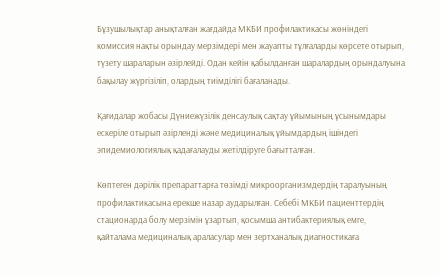Бұзушылықтар анықталған жағдайда МКБИ профилактикасы жөніндегі комиссия нақты орындау мерзімдері мен жауапты тұлғаларды көрсете отырып, түзету шараларын әзірлейді. Одан кейін қабылданған шаралардың орындалуына бақылау жүргізіліп, олардың тиімділігі бағаланады.

Қағидалар жобасы Дүниежүзілік денсаулық сақтау ұйымының ұсынымдары ескеріле отырып әзірленді және медициналық ұйымдардың ішіндегі эпидемиологиялық қадағалауды жетілдіруге бағытталған.

Көптеген дәрілік препараттарға төзімді микроорганизмдердің таралуының профилактикасына ерекше назар аударылған. Себебі МКБИ пациенттердің стационарда болу мерзімін ұзартып, қосымша антибактериялық емге, қайталама медициналық араласулар мен зертханалық диагностикаға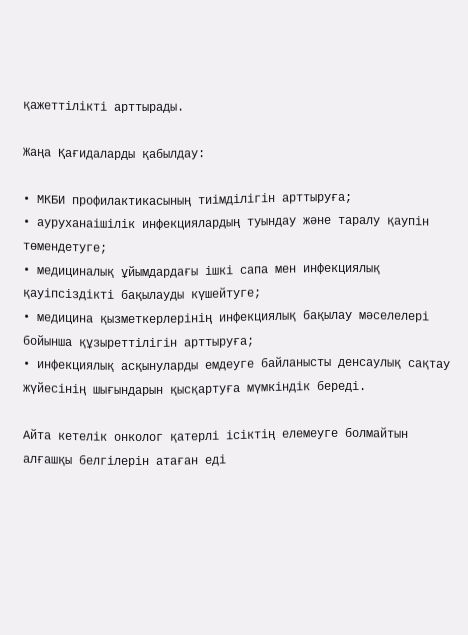қажеттілікті арттырады.

Жаңа Қағидаларды қабылдау:

• МКБИ профилактикасының тиімділігін арттыруға;
• ауруханаішілік инфекциялардың туындау және таралу қаупін төмендетуге;
• медициналық ұйымдардағы ішкі сапа мен инфекциялық қауіпсіздікті бақылауды күшейтуге;
• медицина қызметкерлерінің инфекциялық бақылау мәселелері бойынша құзыреттілігін арттыруға;
• инфекциялық асқынуларды емдеуге байланысты денсаулық сақтау жүйесінің шығындарын қысқартуға мүмкіндік береді.

Айта кетелік онколог қатерлі ісіктің елемеуге болмайтын алғашқы белгілерін атаған еді